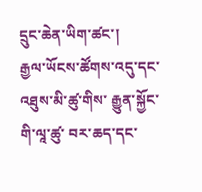དྲུང་ཆེན་ཡིག་ཚང་།
རྒྱལ་ཡོངས་ཚོགས་འདུ་དང་
འཐུས་མི་ཚུ་གིས་ རྒྱུན་སྐྱོང་གི་ལཱ་ཚུ་ བར་ཆད་དང་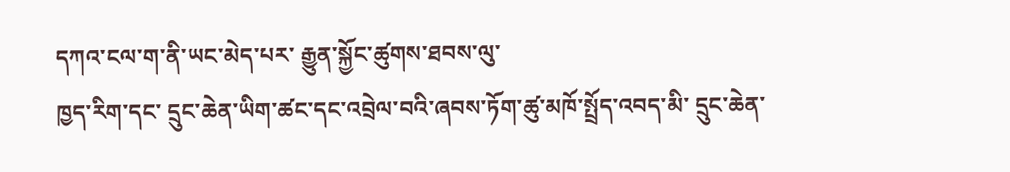དཀའ་ངལ་ག་ནི་ཡང་མེད་པར་ རྒྱུན་སྐྱོང་ཚུགས་ཐབས་ལུ་
ཁྱད་རིག་དང་ དྲུང་ཆེན་ཡིག་ཚང་དང་འབྲེལ་བའི་ཞབས་ཏོག་ཚུ་མཁོ་སྤྲོད་འབད་མི་ དྲུང་ཆེན་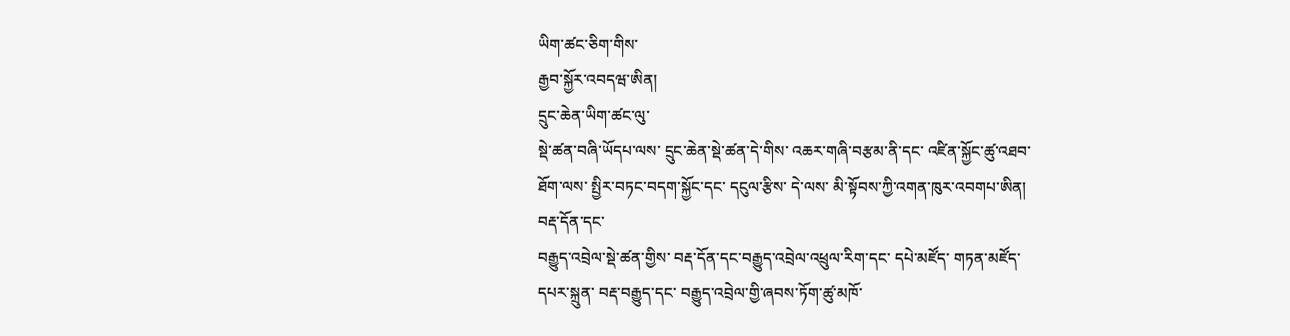ཡིག་ཚང་ཅིག་གིས་
རྒྱབ་སྐྱོར་འབདཝ་ཨིན།
དྲུང་ཆེན་ཡིག་ཚང་ལུ་
སྡེ་ཚན་བཞི་ཡོདཔ་ལས་ དྲུང་ཆེན་སྡེ་ཚན་དེ་གིས་ འཆར་གཞི་བརྩམ་ནི་དང་ འཛིན་སྐྱོང་ཚུ་འཐབ་
ཐོག་ལས་ སྤྱིར་བཏང་བདག་སྐྱོང་དང་ དངུལ་རྩིས་ དེ་ལས་ མི་སྟོབས་ཀྱི་འགན་ཁུར་འབགཔ་ཨིན།
བརྡ་དོན་དང་
བརྒྱུད་འབྲེལ་སྡེ་ཚན་གྱིས་ བརྡ་དོན་དང་བརྒྱུད་འབྲེལ་འཕྲུལ་རིག་དང་ དཔེ་མཛོད་ གཏན་མཛོད་
དཔར་སྐྲུན་ བརྡ་བརྒྱུད་དང་ བརྒྱུད་འབྲེལ་གྱི་ཞབས་ཏོག་ཚུ་མཁོ་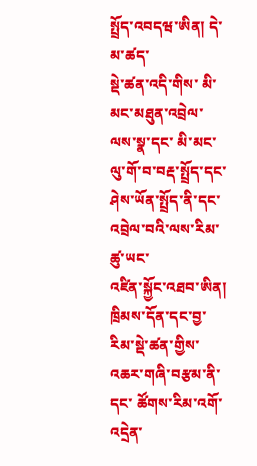སྤྲོད་འབདཝ་ཨིན། དེ་མ་ཚད་
སྡེ་ཚན་འདི་གིས་ མི་མང་མཐུན་འབྲེལ་ ལས་སྣ་དང་ མི་མང་ལུ་གོ་བ་བརྡ་སྤྲོད་དང་ ཤེས་ཡོན་སྤྲོད་ནི་དང་འབྲེལ་བའི་ལས་རིམ་ཚུ་ཡང་
འཛིན་སྐྱོང་འཐབ་ཨིན།
ཁྲིམས་དོན་དང་བྱ་རིམ་སྡེ་ཚན་གྱིས་
འཆར་གཞི་བརྩམ་ནི་དང་ ཚོགས་རིམ་འགོ་འདྲེན་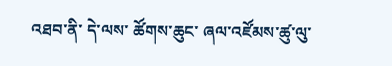འཐབ་ནི་ དེ་ལས་ ཚོགས་ཆུང་ ཞལ་འཛོམས་ཚུ་ལུ་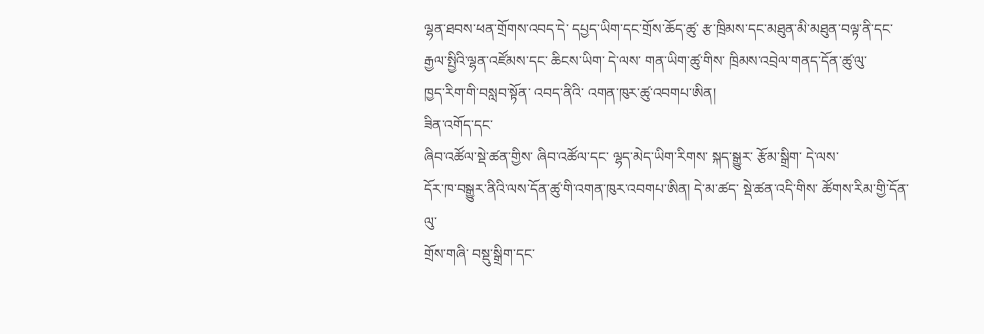ལྷན་ཐབས་ཕན་གྲོགས་འབད་དེ་ དཔྱད་ཡིག་དང་གྲོས་ཆོད་ཚུ་ རྩ་ཁྲིམས་དང་མཐུན་མི་མཐུན་བལྟ་ནི་དང་
རྒྱལ་སྤྱིའི་ལྷན་འཛོམས་དང་ ཆིངས་ཡིག་ དེ་ལས་ གན་ཡིག་ཚུ་གིས་ ཁྲིམས་འབྲེལ་གནད་དོན་ཚུ་ལུ་
ཁྱད་རིག་གི་བསླབ་སྟོན་ འབད་ནིའི་ འགན་ཁུར་ཚུ་འབགཔ་ཨིན།
ཟིན་འགོད་དང་
ཞིབ་འཚོལ་སྡེ་ཚན་གྱིས་ ཞིབ་འཚོལ་དང་ ལྷད་མེད་ཡིག་རིགས་ སྐད་སྒྱུར་ རྩོམ་སྒྲིག་ དེ་ལས་
དོར་ཁ་བསྒྱུར་ནིའི་ལས་དོན་ཚུ་གི་འགན་ཁུར་འབགཔ་ཨིན། དེ་མ་ཚད་ སྡེ་ཚན་འདི་གིས་ ཚོགས་རིམ་གྱི་དོན་ལུ་
གྲོས་གཞི་ བསྡུ་སྒྲིག་དང་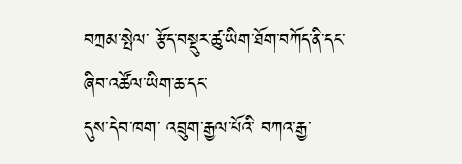བཀྲམ་སྤེལ་ རྩོད་བསྡུར་ཚུ་ཡིག་ཐོག་བཀོད་ནི་དང་ ཞིབ་འཚོལ་ཡིག་ཆ་དང་
དུས་དེབ་ཁག་ འབྲུག་རྒྱལ་པོའི་ བཀའ་རྒྱ་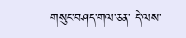གསུང་བཤད་གལ་ཅན་ དེ་ལས་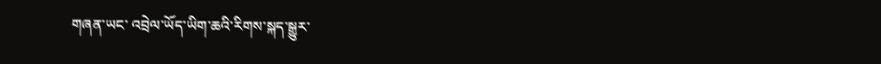གཞན་ཡང་ འབྲེལ་ཡོད་ཡིག་ཆའི་རིགས་སྐད་སྒྱུར་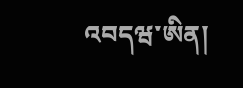འབདཝ་ཨིན།